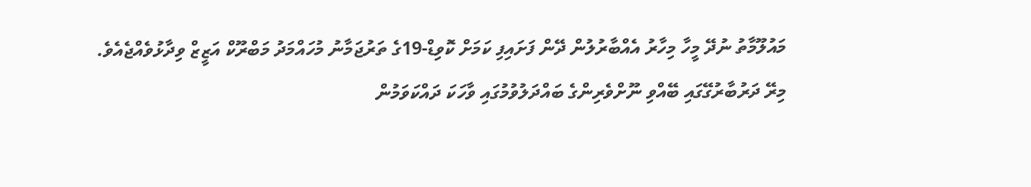މައުލޫމާތު ނުދޭ މީހާ މިހާރު އެއްބާރުލުން ދޭން ފަށައިފި ކަމަށް ކޮވިޑް-19ގެ ތަރުޖަމާނު މުހައްމަދު މަބްރޫކް އަޒީޒް ވިދާޅުވެއްޖެއެވެ.
މިރޭ ދަރުބާރުގޭގައި ބޭއްވި ނޫށްވެރިންގެ ބައްދަލުވުމުގައި ވާހަކަ ދައްކަވަމުން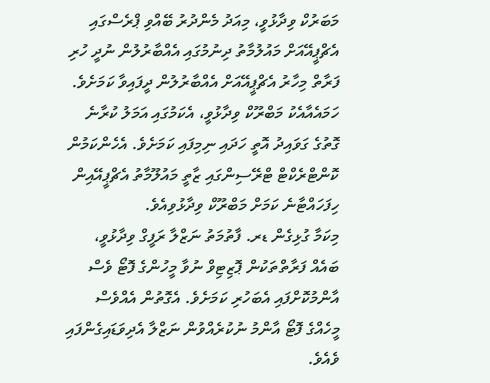މަބަރުކް ވިދާޅުވީ، މިއަދު މެންދުރު ބޭއްވި ޕްރެސްގައި އެޗްޕީއޭއަށް މައުލުމާތު ދިނުމުގައި އެއްބާރުލުން ނުދީ ހުރި ފަރާތް މިހާރު އެޗްޕީއޭއަށް އެއްބާރުލުން ދީފައިވާ ކަމަށެވެ. ހަމައެއާއެކު މަބްރޫކް ވިދާޅުވީ، އެކަމުގައި އަމަލު ކުރާނެ ގޮތުގެ ގަވައިދު އޮތީ ހަދައި ނިމިފައި ކަމަށެވެ. އެހެންކަމުން ކޮންޓްރެކްޓް ޓްރޭސިންގައި ޒާތީ މައުލޫމާތު އެޗްޕީއޭއިން ހިފަހައްޓާނެ ކަމަށް މަބްރޫކް ވިދާޅުވިއެވެ.
މިކަމާ ގުޅިގެން ޑރ. ފާތުމަތު ނަޒްލާ ރަފީގް ވިދާޅުވީ، ބައެއް ފަރާތްތަކުން ޕޮޒިޓިވް ނުވާ މީހުންގެ ފޮޓޯ ވެސް އާންމުކޮށްފައި އެބަހުރި ކަމަށެވެ. އެގޮތުން އެއްވެސް މީހެއްގެ ފޮޓޯ އާންމު ނުކުރެއްވުން ނަޒްލާ އެދިވަޑައިގެންފައި ވެއެވެ.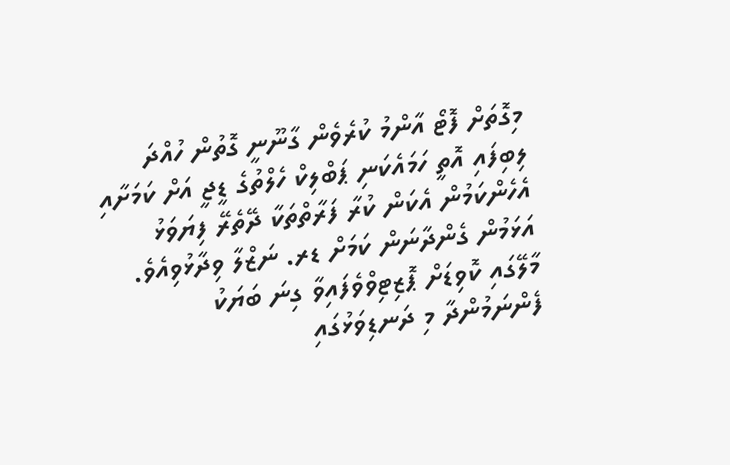މިގޮތަށް ފޮޓޯ އާންމު ކުރެވެން ގާނޫނީ ގޮތުން ހުއްދަ ލިބިފައި އޮތީ ހަމައެކަނި ޕަބްލިކް ހެލްތުގެ ޑީޖީ އަށް ކަމަށާއި އެހެންކަމުން އެކަން ކުރާ ފަރާތްތަކާ ދޭތެރޭ ފިޔަވަޅު އަޅަމުން ގެންދާނަން ކަމަށް ޑރ. ނަޒްލާ ވިދާޅުވިއެވެ.
މާލޭގައި ކޮވިޑަށް ޕޮޒިޓިވްވެފައިވާ ގިނަ ބަޔަކު ފެންނަމުންދާ މި ދަނޑިވަޅުގައި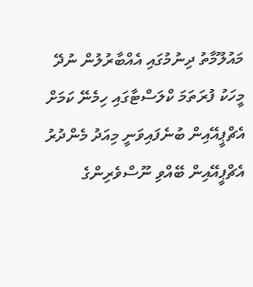މައުލޫމާތު ދިނުމުގައި އެއްބާރުލުން ނުދޭ މީހަކު ފުރަތަމަ ކްލަސްޓާގައި ހިމެނޭ ކަމަށް އެޗްޕީއޭއިން ބުނެފައިވަނީ މިއަދު މެންދުރު އެޗްޕީއޭއިން ބޭއްވި ނޫސްވެރިންގެ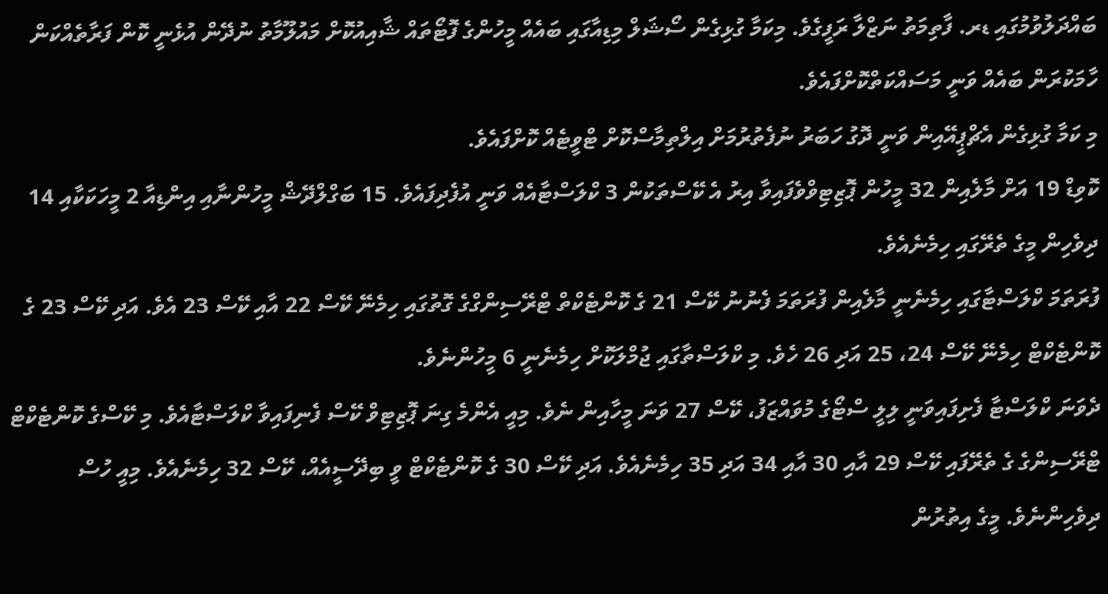ބައްދަލުވުމުގައި ޑރ. ފާތިމަތު ނަޒްލާ ރަފީގެވެ. މިކަމާ ގުޅިގެން ސޯޝަލް މިޑިއާގައި ބައެއް މީހުންގެ ފޮޓޯތައް ޝާއިއުކޮށް މައުލޫމާތު ނުދޭން އުޅެނީ ކޮން ފަރާތެއްކަން ހާމަކުރަން ބައެއް ވަނީ މަސައްކަތްކޮށްފައެވެ.
މި ކަމާ ގުޅިގެން އެޗްޕީއޭއިން ވަނީ ދޮގު ހަބަރު ނުފެތުރުމަށް އިލްތިމާސްކޮށް ޓްވީޓެއް ކޮށްފައެވެ.
ކޮވިޑް 19 އަށް މާލެއިން 32 މީހުން ޕޮޒިޓިވްވެފައިވާ އިރު އެ ކޭސްތަކުން 3 ކްލަސްޓާއެއް ވަނީ އުފެދިފައެވެ. 15 ބަގްލްދޭޝް މީހުންނާއި އިންޑިއާ 2 މީހަކަކާއި 14 ދިވެހިން މީގެ ތެރޭގައި ހިމެނެއެވެ.
ފުރަތަމަ ކްލަސްޓާގައި ހިމެނެނީ މާލެއިން ފުރަތަމަ ފެނުނު ކޭސް 21 ގެ ކޮންޓެކްތް ޓްރޭސިންގްގެ ގޮތުގައި ހިމެނޭ ކޭސް 22 އާއި ކޭސް 23 އެވެ. އަދި ކޭސް 23 ގެ ކޮންޓެކްޓް ހިމެނޭ ކޭސް 24، 25 އަދި 26 ހެވެ. މި ކްލަސްތާގައި ޖުމްލަކޮށް ހިމެނެނީ 6 މީހުންނެވެ.
ދެވަނަ ކްލަސްޓާ ފެށިފައިވަނީ ލިލީ ސްޓޯގެ މުވައްޒަފު، ކޭސް 27 ވަނަ މީހާއިން ނެވެ. މިއީ އެންމެ ގިނަ ޕޮޒިޓިވް ކޭސް ފެނިފައިވާ ކްލަސްޓާއެވެ. މި ކޭސްގެ ކޮންޓެކްޓް ޓްރޭސިންގެ ގެ ތެރޭފައި ކޭސް 29 އާއި 30 އާއި 34 އަދި 35 ހިމެނެއެވެ. އަދި ކޭސް 30 ގެ ކޮންޓެކްޓް ވީ ބިދޭސީއެއް، ކޭސް 32 ހިމެނެއެވެ. މިއީ ހުސް ދިވެހިންނެވެ. މީގެ އިތުރުން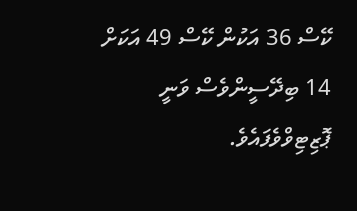ކޭސް 36 އަކުން ކޭސް 49 އަކަށް 14 ބިދޭސީންވެސް ވަނީ ޕޮޒިޓިވްވެފައެވެ.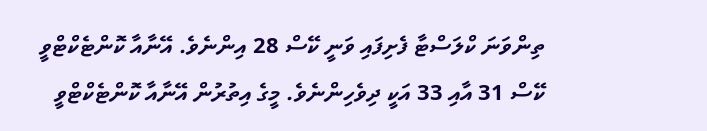ތިންވަނަ ކްލަސްޓާ ފެށިފައި ވަނީ ކޭސް 28 އިންނެވެ. އޭނާއާ ކޮންޓެކްޓްވީ ކޭސް 31 އާއި 33 އަކީ ދިވެހިންނެވެ. މީގެ އިތުރުން އޭނާއާ ކޮންޓެކްޓްވީ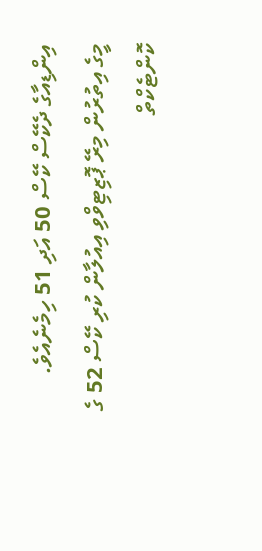އިންޑިއާގެ ދެކޭސް ކޭސް 50 އަދި 51 ހިމެނެއެވެ.
މީގެ އިތުރުން މިރޭ ޕޮޒިޓިވްވި އިއުލާން ކުރި ކޭސް 52 ގެ ކޮންޓެކްތް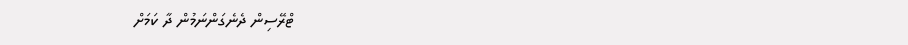ޓްރޭސިން ދެނެގަންނަމުން ދާ ކަމަށް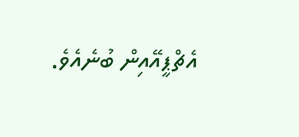އެޗްޕީއޭއިން ބުނެއެވެ.